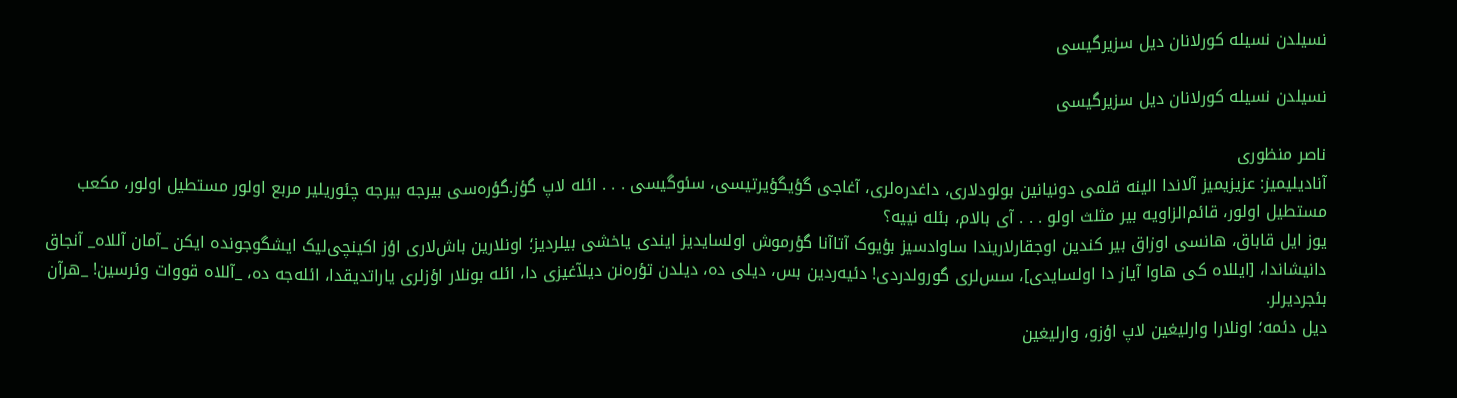نسیلدن نسیله کورلانان دیل سزیرگیسی

نسیلدن نسیله کورلانان دیل سزیرگیسی

ناصر منظوری
آنادیلیمیز: عزیزیمیز آلاندا الینه قلمی دونیانین بولودلاری، داغدره‌لری، آغاجی گؤیگؤیرتیسی، سئوگیسی . . . ائله لاپ گؤز.گؤره‌سی بیرجه بیرجه چئوریلیر مربع اولور مستطیل اولور، مکعب مستطیل اولور، قائم‌الزاویه بیر مثلث اولو . . . آی بالام، بئله نییه؟
یوز ایل قاباق، هانسی اوزاق بیر کندین اوجقارلاریندا ساوادسیز بؤیوک آتاآنا گؤرموش اولسا‌یدیز ایندی یاخشی بیلردیز؛ اونلارین باش‌لاری اؤز اکینچی‌لیک ایشگوجونده ایکن _آمان آللاه_ آنجاق دانیشاندا، [ایللاه کی هاوا آیاز دا اولسایدی]، سس‌لری گورولدردی! دئیه‌ردین بس، دیلی ده، دیلدن تؤره‌نن دیلآغیزی دا، ائله بونلار اؤزلری یاراتدیقدا، ائله‌جه ده، _آللاه قووات وئرسین! _هرآن بئجردیرلر.
دیل دئمه؛ اونلارا وارلیغین لاپ اؤزو، وارلیغین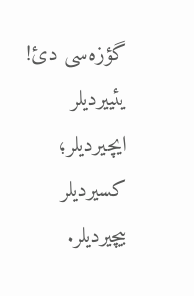گؤزه‌سی دئ!
یئییردیلر ایچیردیلر؛ کسیردیلر بیچیردیلر.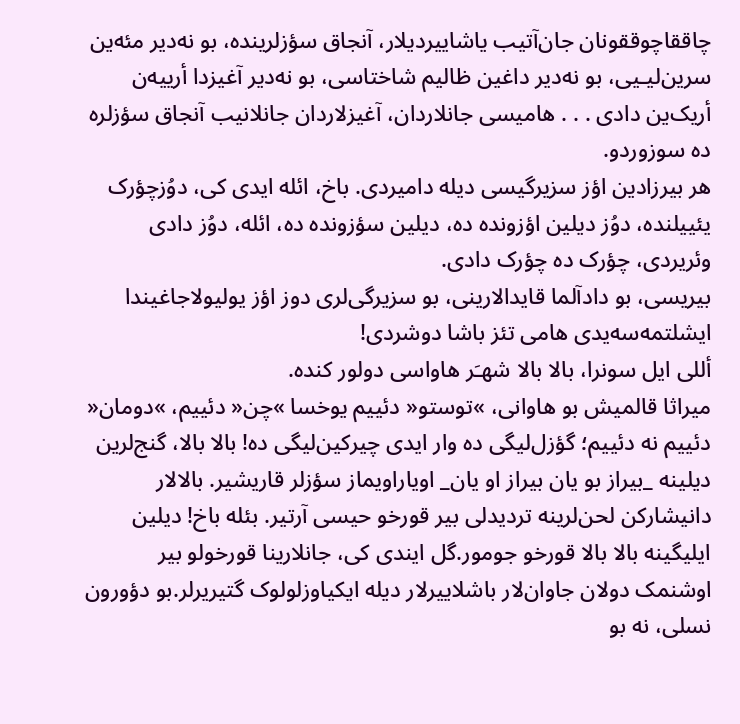چاققاچوققونان جان‌آتیب یاشاییردیلار، آنجاق سؤزلرینده، بو نه‌دیر مئه‌ین سرین‌لیـیی، بو نه‌دیر داغین ظالیم شاختاسی، بو نه‌دیر آغیزدا أرییه‌ن أریک‌ین دادی . . . هامیسی جانلاردان، آغیزلاردان جانلانیب آنجاق سؤزلره ده سوزوردو.
هر بیرزادین اؤز سزیرگیسی دیله دامیردی. باخ، ائله ایدی کی، دوُزچؤرک یئییلنده، دوُز دیلین اؤزونده ده، دیلین سؤزونده ده، ائله، دوُز دادی وئریردی، چؤرک ده چؤرک دادی.
بیریسی، بو دادآلما قایدالارینی، بو سزیرگی‌لری دوز اؤز یولیولاجاغیندا ایشلتمه‌سه‌یدی هامی تئز باشا دوشردی!
أللی ایل سونرا، بالا بالا شهـَر هاواسی دولور کنده.
میراثا قالمیش بو هاوانی، »توستو« دئییم یوخسا »چن« دئییم، »دومان« دئییم نه دئییم؛ گؤزل‌لیگی ده وار ایدی چیرکین‌لیگی ده! بالا بالا، گنج‌لرین دیلینه _بیراز بو یان بیراز او یان_ اویاراویماز سؤزلر قاریشیر. بالالار دانیشارکن لحن‌لرینه تردیدلی بیر قورخو حیسی آرتیر. بئله باخ! دیلین ایلیگینه بالا بالا قورخو جومور.گل ایندی کی، جانلارینا قورخولو بیر اوشنمک دولان جاوان‌لار باشلاییرلار دیله ایکیاوزلولوک گتیریرلر.بو دؤورون نسلی، نه بو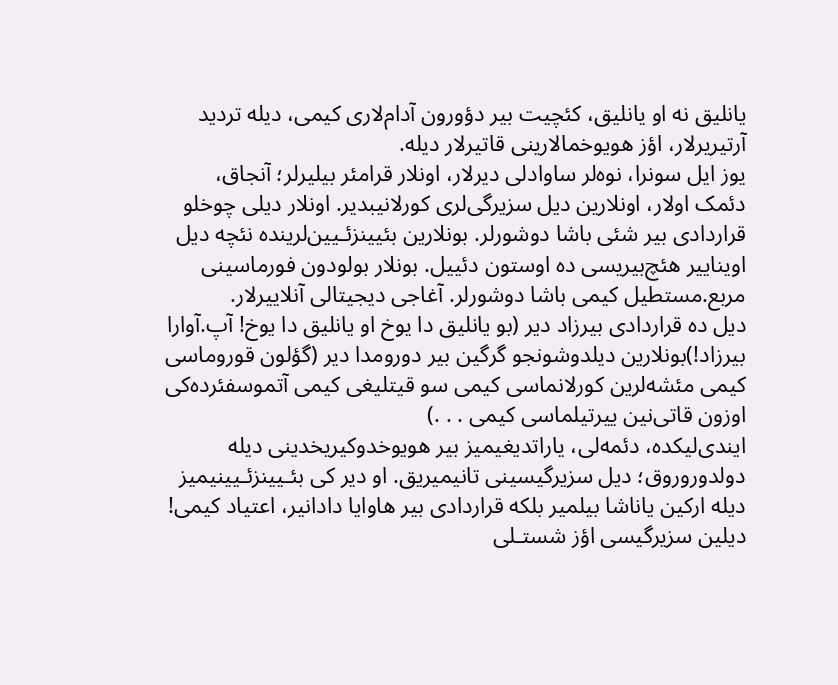یانلیق نه او یانلیق، کئچیت بیر دؤورون آدام‌لاری کیمی، دیله تردید آرتیریرلار، اؤز هویوخمالارینی قاتیرلار دیله.
یوز ایل سونرا، نوه‌لر ساوادلی دیرلار، اونلار قرامئر بیلیرلر؛ آنجاق، دئمک اولار، اونلارین دیل سزیرگی‌لری کورلانیبدیر. اونلار دیلی چوخلو قراردادی بیر شئی باشا دوشورلر. بونلارین بئیینزئـیین‌لرینده نئچه دیل اویناییر هئچ‌بیریسی ده اوستون دئییل. بونلار بولودون فورماسینی مربع.مستطیل کیمی باشا دوشورلر. آغاجی دیجیتالی آنلاییرلار.
دیل ده قراردادی بیرزاد دیر (بو یانلیق دا یوخ او یانلیق دا یوخ! آپ.آوارا بیرزاد!)بونلارین دیلدوشونجو گرگین بیر دورومدا دیر (گؤلون قوروماسی کیمی مئشه‌لرین کورلانماسی کیمی سو قیتلیغی کیمی آتموسفئرده‌کی اوزون قاتی‌نین ییرتیلماسی کیمی . . .)
ایندی‌لیکده، دئمه‌لی، یاراتدیغیمیز بیر هویوخدوکیریخدینی دیله دولدوروروق؛ دیل سزیرگیسینی تانیمیریق. او دیر کی بئـیینزئـیینیمیز دیله ارکین یاناشا بیلمیر بلکه قراردادی بیر هاوایا دادانیر، اعتیاد کیمی!
دیلین سزیرگیسی اؤز شستـلی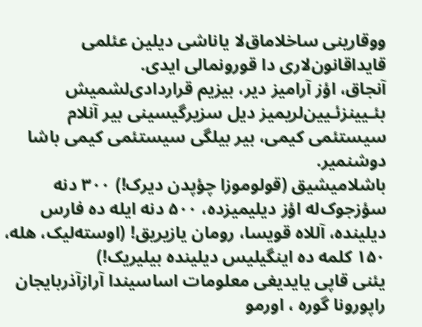ووقارینی ساخلاماق‌لا یاناشی دیلین عئلمی قایداقانون‌لاری دا قورونمالی ایدی.
آنجاق، اؤز آرامیز دیر، بیزیم قراردادی‌لشمیش بئـیینزئـیین‌لریمیز دیل سزیرگیسینی بیر آنلام سیستئمی کیمی، بیر بیلگی سیستئمی کیمی باشا دوشنمیر.
باشلامیشیق (قولوموزا چؤپدن دیرک!) ۳۰۰ دنه سؤزجوک‌له اؤز دیلیمیزده، ۵۰۰ دنه ایله ده فارس دیلینده، آللاه قویسا، رومان یازیریق! (اوسته‌لیک، هله، ۱۵۰ کلمه ده اینگیلیس دیلینده بیلیریک!)
یئنی قاپی یایدیغی معلومات اساسیندا آرازآذربایجان راپورونا گوره ، اورمو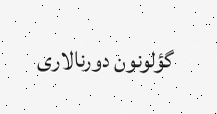گؤلونون دورنالاری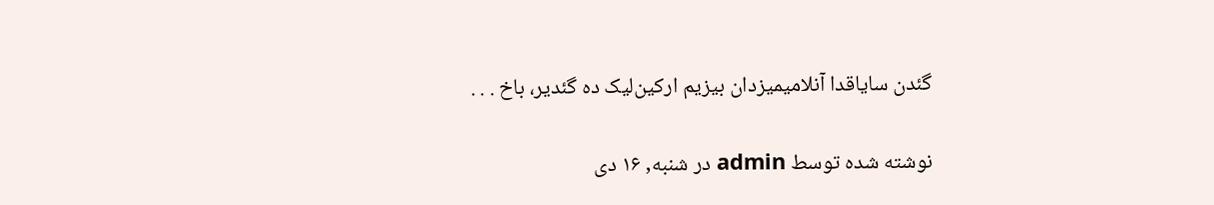گئدن سایاقدا آنلامیمیزدان بیزیم ارکین‌لیک ده گئدیر، باخ . . .

نوشته شده توسط admin در شنبه, ۱۶ دی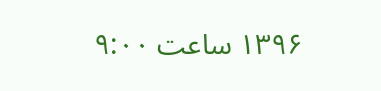۱۳۹۶ ساعت ۹:۰۰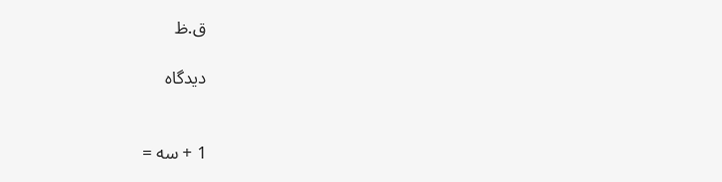ق.ظ

دیدگاه


1 + سه =